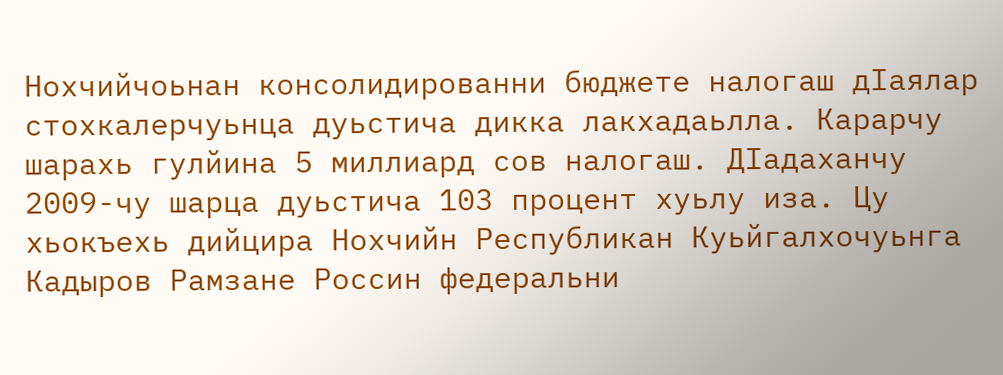Нохчийчоьнан консолидированни бюджете налогаш дIаялар стохкалерчуьнца дуьстича дикка лакхадаьлла. Карарчу шарахь гулйина 5 миллиард сов налогаш. ДIадаханчу 2009-чу шарца дуьстича 103 процент хуьлу иза. Цу хьокъехь дийцира Нохчийн Республикан Куьйгалхочуьнга Кадыров Рамзане Россин федеральни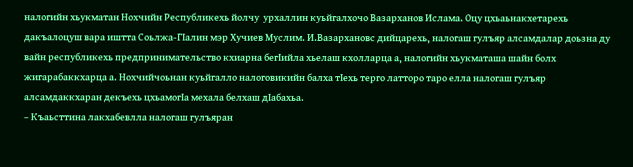налогийн хьукматан Нохчийн Республикехь йолчу  урхаллин куьйгалхочо Вазарханов Ислама. Оцу цхьаьнакхетарехь дакъалоцуш вара иштта Соьлжа-ГIалин мэр Хучиев Муслим. И.Вазархановс дийцарехь, налогаш гулъяр алсамдалар доьзна ду вайн республикехь предпринимательство кхиарна бегIийла хьелаш кхолларца а, налогийн хьукматаша шайн болх жигарабаккхарца а. Нохчийчоьнан куьйгалло налоговикийн балха тIехь терго латторо таро елла налогаш гулъяр алсамдаккхаран декъехь цхьамогIа мехала белхаш дIабахьа.
– Къаьсттина лакхабевлла налогаш гулъяран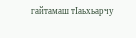гайтамаш тIаьхьарчу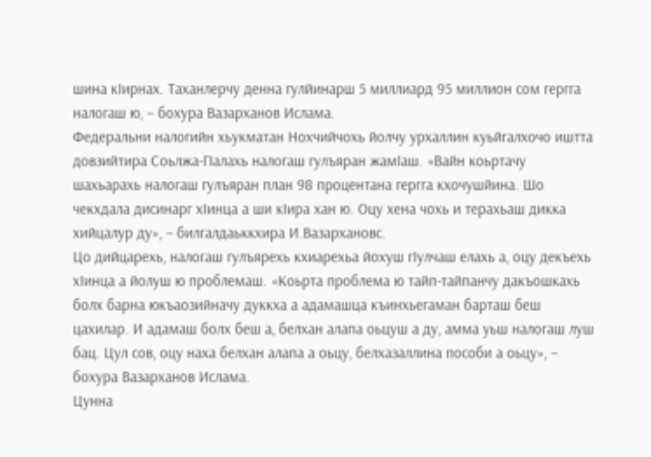шина кIирнах. Таханлерчу денна гулйинарш 5 миллиард 95 миллион сом гергга налогаш ю, – бохура Вазарханов Ислама.
Федеральни налогийн хьукматан Нохчийчохь йолчу урхаллин куьйгалхочо иштта довзийтира Соьлжа-ГIалахь налогаш гулъяран жамIаш. «Вайн коьртачу шахьарахь налогаш гулъяран план 98 процентана гергга кхочушйина. Шо чекхдала дисинарг хIинца а ши кIира хан ю. Оцу хена чохь и терахьаш дикка хийцалур ду», – билгалдаьккхира И.Вазархановс.
Цо дийцарехь, налогаш гулъярехь кхиарехьа йохуш гIулчаш елахь а, оцу декъехь хIинца а йолуш ю проблемаш. «Коьрта проблема ю тайп-тайпанчу дакъошкахь болх барна юкъаозийначу дуккха а адамашца къинхьегаман барташ беш цахилар. И адамаш болх беш а, белхан алапа оьцуш а ду, амма уьш налогаш луш бац. Цул сов, оцу наха белхан алапа а оьцу, белхазаллина пособи а оьцу», – бохура Вазарханов Ислама.
Цунна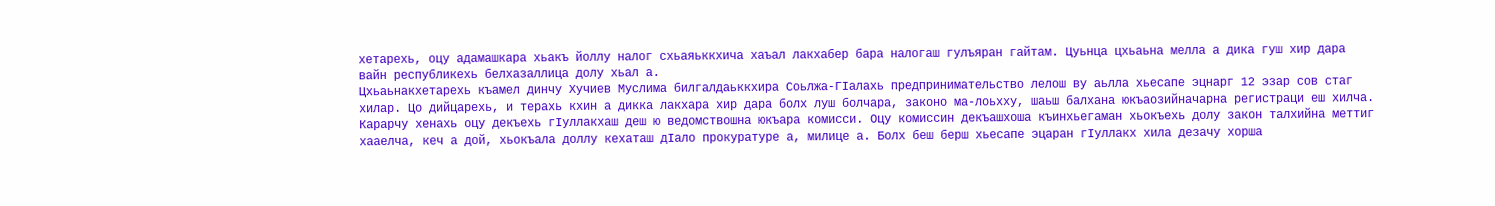хетарехь, оцу адамашкара хьакъ йоллу налог схьаяьккхича хаъал лакхабер бара налогаш гулъяран гайтам. Цуьнца цхьаьна мелла а дика гуш хир дара вайн республикехь белхазаллица долу хьал а.
Цхьаьнакхетарехь къамел динчу Хучиев Муслима билгалдаьккхира Соьлжа-ГIалахь предпринимательство лелош ву аьлла хьесапе эцнарг 12 эзар сов стаг хилар. Цо дийцарехь, и терахь кхин а дикка лакхара хир дара болх луш болчара, законо ма-лоьхху, шаьш балхана юкъаозийначарна регистраци еш хилча. Карарчу хенахь оцу декъехь гIуллакхаш деш ю ведомствошна юкъара комисси. Оцу комиссин декъашхоша къинхьегаман хьокъехь долу закон талхийна меттиг хааелча, кеч а дой, хьокъала доллу кехаташ дIало прокуратуре а, милице а. Болх беш берш хьесапе эцаран гIуллакх хила дезачу хорша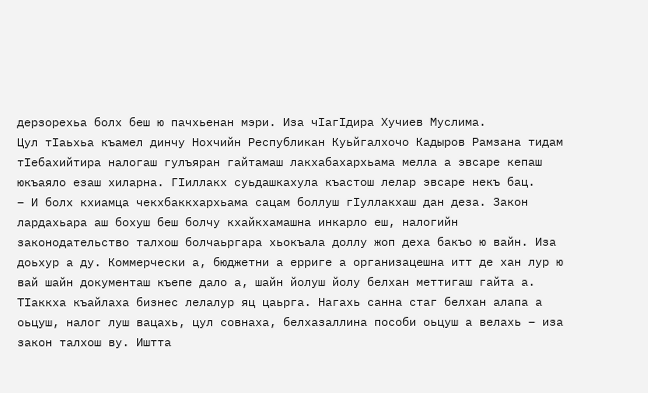дерзорехьа болх беш ю пачхьенан мэри. Иза чIагIдира Хучиев Муслима.
Цул тIаьхьа къамел динчу Нохчийн Республикан Куьйгалхочо Кадыров Рамзана тидам тIебахийтира налогаш гулъяран гайтамаш лакхабахархьама мелла а эвсаре кепаш юкъаяло езаш хиларна. ГIиллакх суьдашкахула къастош лелар эвсаре некъ бац.
– И болх кхиамца чекхбаккхархьама сацам боллуш гIуллакхаш дан деза. Закон лардахьара аш бохуш беш болчу кхайкхамашна инкарло еш, налогийн законодательство талхош болчаьргара хьокъала доллу жоп деха бакъо ю вайн. Иза доьхур а ду. Коммерчески а, бюджетни а ерриге а организацешна итт де хан лур ю вай шайн документаш къепе дало а, шайн йолуш йолу белхан меттигаш гайта а. ТIаккха къайлаха бизнес лелалур яц цаьрга. Нагахь санна стаг белхан алапа а оьцуш, налог луш вацахь, цул совнаха, белхазаллина пособи оьцуш а велахь – иза закон талхош ву. Иштта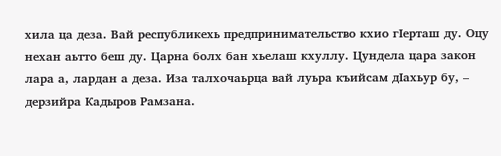хила ца деза. Вай республикехь предпринимательство кхио гIерташ ду. Оцу нехан аьтто беш ду. Царна болх бан хьелаш кхуллу. Цундела цара закон лара а, лардан а деза. Иза талхочаьрца вай луьра къийсам дIахьур бу, – дерзийра Кадыров Рамзана.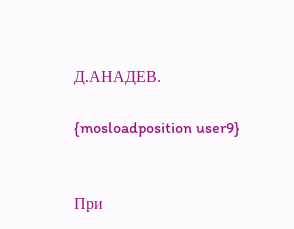Д.АНАДЕВ.

{mosloadposition user9}


При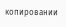копировании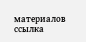материалов ссылка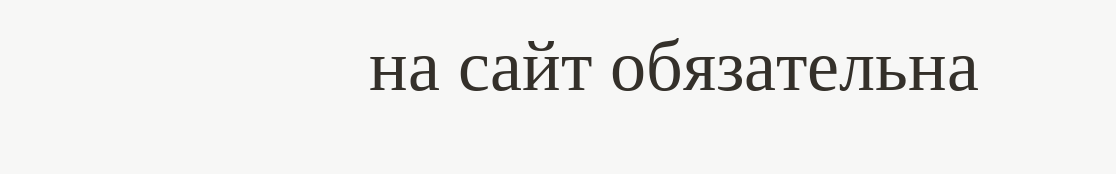на сайт обязательна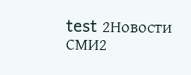test 2Новости СМИ2